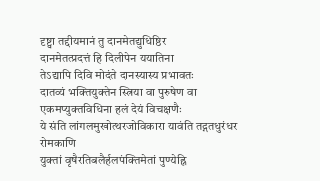दृष्ट्वा तद्दीयमानं तु दानमेतद्युधिष्ठिर
दानमेतत्प्रदत्तं हि दिलीपेन ययातिना
तेऽद्यापि दिवि मोदंते दानस्यास्य प्रभावतः
दातव्यं भक्तियुक्तेन स्त्रिया वा पुरुषेण वा
एकमप्युक्तविधिना हलं देयं विचक्षणैः
ये संति लांगलमुखोत्थरजोविकारा यावंति तद्गतधुरंधर रोमकाणि
युक्तां वृषैरतिबलैर्हलपंक्तिमेतां पुण्येह्नि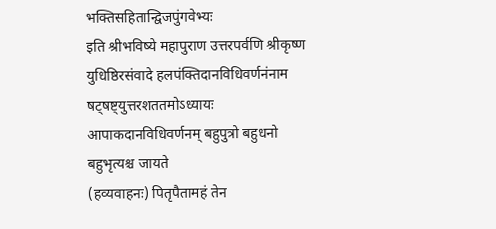भक्तिसहितान्द्विजपुंगवेभ्यः
इति श्रीभविष्ये महापुराण उत्तरपर्वणि श्रीकृष्ण युधिष्ठिरसंवादे हलपंक्तिदानविधिवर्णनंनाम षट्षष्ट्युत्तरशततमोऽध्यायः
आपाकदानविधिवर्णनम् बहुपुत्रो बहुधनो बहुभृत्यश्च जायते
(हव्यवाहनः) पितृपैतामहं तेन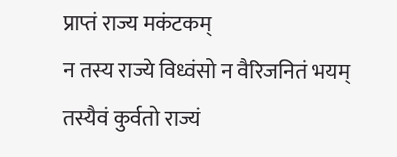प्राप्तं राज्य मकंटकम्
न तस्य राज्ये विध्वंसो न वैरिजनितं भयम्
तस्यैवं कुर्वतो राज्यं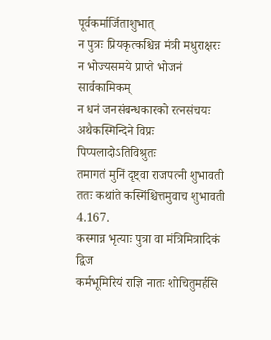पूर्वकर्मार्जिताशुभात्
न पुत्रः प्रियकृत्कश्चिन्न मंत्री मधुराक्षरः
न भोज्यसमये प्राप्ते भोजनं सार्वकामिकम्
न धनं जनसंबन्धकारको रत्नसंचयः
अथैकस्मिन्दिने विप्रः पिप्पलादोऽतिविश्रुतः
तमागतं मुनिं दृष्ट्वा राजपत्नी शुभावती
ततः कथांते कस्मिंश्चित्तमुवाच शुभावती 4.167.
कस्मान्न भृत्याः पुत्रा वा मंत्रिमित्रादिकं द्विज
कर्मभूमिरियं राज्ञि नातः शोचितुमर्हसि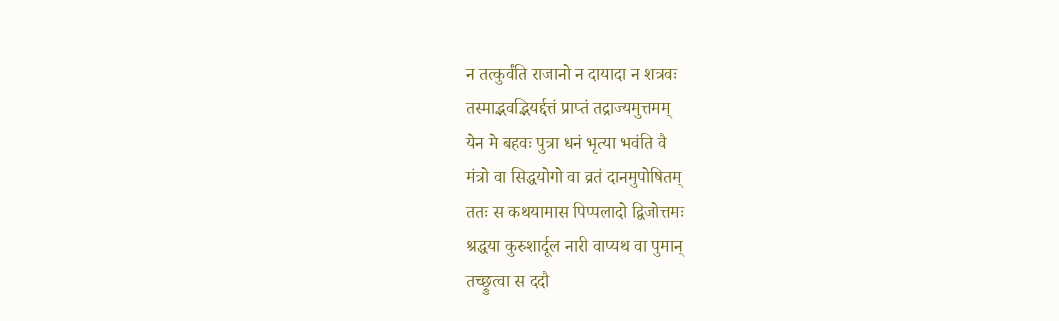न तत्कुर्वंति राजानो न दायादा न शत्रवः
तस्माद्भवद्भियर्द्दत्तं प्राप्तं तद्राज्यमुत्तमम्
येन मे बहवः पुत्रा धनं भृत्या भवंति वै
मंत्रो वा सिद्धयोगो वा व्रतं दानमुपोषितम्
ततः स कथयामास पिप्पलादो द्विजोत्तमः
श्रद्धया कुरुशार्दूल नारी वाप्यथ वा पुमान्
तच्छ्रुत्वा स ददौ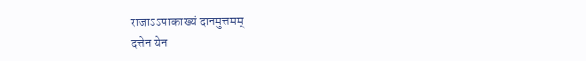राजाऽऽपाकाख्यं दानमुत्तमम्
दत्तेन येन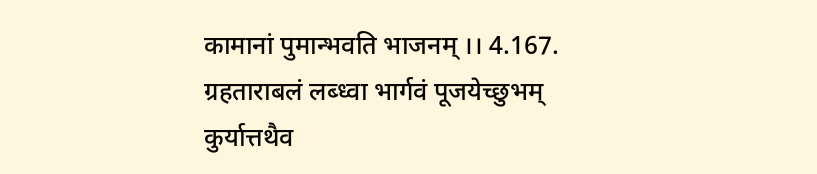कामानां पुमान्भवति भाजनम् ।। 4.167.
ग्रहताराबलं लब्ध्वा भार्गवं पूजयेच्छुभम्
कुर्यात्तथैव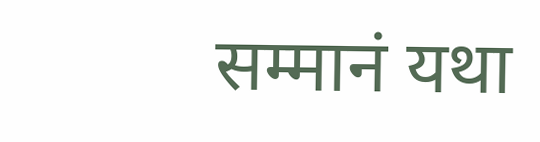सम्मानं यथा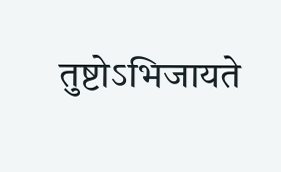तुष्टोऽभिजायते